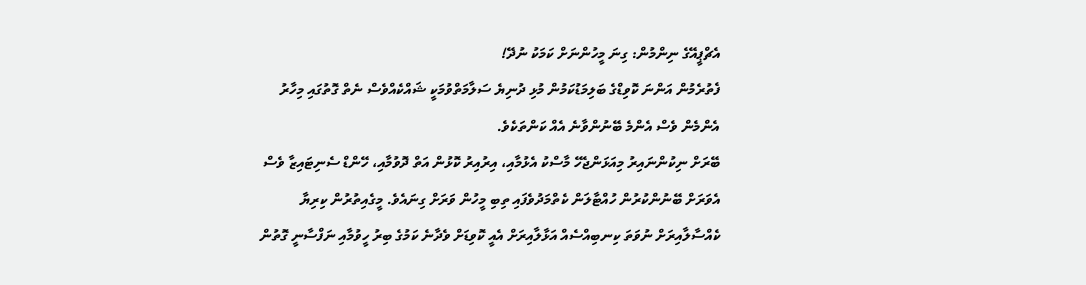އެޗްޕީއޭގެ ނިންމުން: ގިނަ މީހުންނަށް ކަމަކު ނުދޭ!
ފެތުރެމުން އަންނަ ކޮވިޑްގެ ބަލިމަޑުކަމުން މުޅި ދުނިޔެ ސަލާމަތްވުމަކީ ޝައްކެއްވެސް ނެތް ގޮތުގައި މިހާރު އެންމެން ވެސް އެންމެ ބޭނުންވާނެ އެއް ކަންތަކެވެ.
ބޭރަށް ނިކުންނައިރު މިއަޅަންޖެހޭ މާސްކު އެޅުމާއި، އިރުއިރު ކޮޅުން އަތް ދޮވުމާއި، ހޭންޑް ސެނިޓައިޒާ ވެސް އެވަރަށް ބޭނުންކުރުން ހުއްޓާލަން ކެތްމަދުވެފައި ތިބި މީހުން ވަރަށް ގިނައެވެ. މީގެއިތުރުން ކިރިޔާ ކެއްސާލާއިރަށް ނުވަތަ ކިނބިއްސެއް އަޅާލާއިރަށް އެއީ ކޮވިޑަށް ވެދާނެ ކަމުގެ ބިރު ހީވުމާއި ނަފްސާނީ ގޮތުން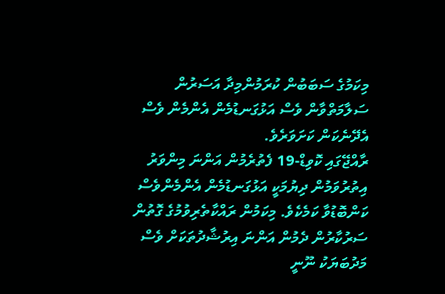މިކަމުގެ ސަބަބުން ކުރަމުންމިދާ އަސަރުން ސަލާމަތްވާން ވެސް އަޅުގަނޑުމެން އެންމެން ވެސް އެދޭނެކަން ކަށަވަރެވެ.
ރާއްޖޭގައި ކޮވިޑް-19 ފެތުރެމުން އަންނަ މިންވަރު އިތުރުވަމުން ދިޔުމަކީ އަޅުގަނޑުމެން އެންމެންވެސް ކަންބޮޑުވާ ކަމެކެވެ. މިކަމުން ރައްކާތެރިވުމުގެ ގޮތުން ސަރުކާރުން ދެމުން އަންނަ އިރުޝާދުތަކަށް ވެސް މަދުބަޔަކު ނޫނީ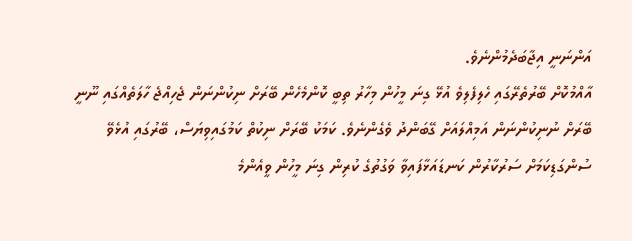އަންނަނީ އިޖާބަދެމުންނެވެ.
އާއްމުކޮށް ބޭރުތެރޭގައި ހެލިފެލިވެ އުޅޭ ގިނަ މީހުން މިހާރު ތިބީ ކޮންމެހެން ބޭރަށް ނިކުންނަން ޖެހިއްޖެ ހާލަތެއްގައި ނޫނީ ބޭރަށް ނުނިކުންނަން އަމިއްލައަށް ގޭބަންދު ވެގެންނެވެ. ކަމަކު ބޭރަށް ނިކުތް ކަމުގައިވިޔަސް، ބޭރުގައި އުޅެވޭ ސުންގަޑިކަމަށް ސަރުކާރުން ކަނޑައަޅާފައިވާ ވަގުތުގެ ކުރިން ގިނަ މީހުން ވީއެންމެ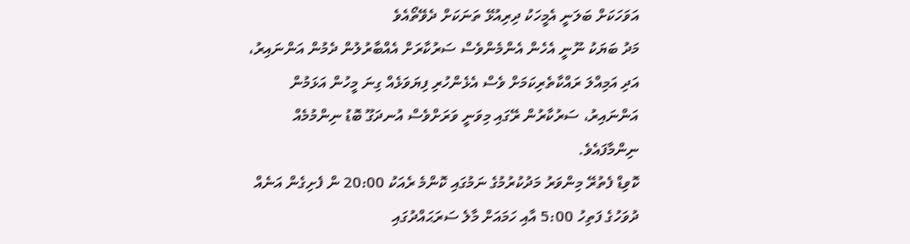އަވަހަކަށް ބަލަނީ އެމީހަކު ދިރިއުޅޭ ތަނަކަށް ދެވޭތޯއެވެ
މަދު ބަޔަކު ނޫނީ އެހެން އެންމެންވެސް ސަރުކާރަށް އެއްބާރުލުން ދެމުން އަންނައިރު، އަދި އަމިއްލަ ރައްކާތެރިކަމަށް ވެސް އެޅެންހުރި ފިޔަވަޅެއް ގިނަ މީހުން އަޅަމުން އަންނައިރު، ސަރުކާރުން ރޭގައި މިވަނީ ވަރަށްވެސް އުނދަގޫ ބޮޑު ނިންމުމެއް ނިންމާފައެވެ.
ކޮވިޑް ފެތުރޭ މިންވަރު މަދުކުރުމުގެ ނަމުގައި ކޮންމެ ރެއަކު 20:00 ން ފެށިގެން އަނެއް ދުވަހުގެ ފަތިހު 5:00 އާއި ހަމައަށް މާލެ ސަރަޙައްދުގައި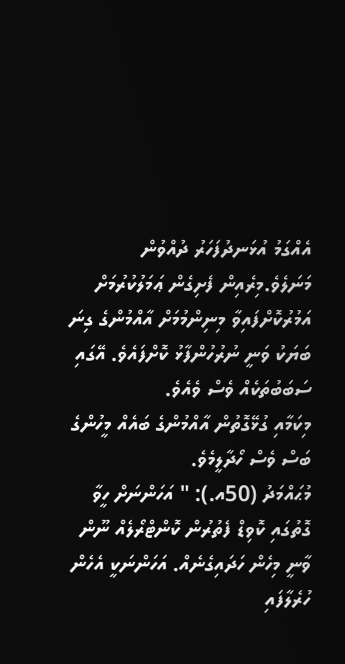އެއްގަމު އުޅަނދުފަހަރު ދުއްވުން މަނަލެވެ.މިރެއިން ފެށިގެން ޢަމަލުކުރުމަށް އަމުރުކޮށްފައިވާ މިނިންމުމަށް އާއްމުންގެ ގިނަ ބަޔަކު ވަނީ ނުރުހުންފާޅު ކޮށްފައެވެ. އޭގައި ސަބަބުތަކެއް ވެސް ވެއެވެ.
މިކަމާއި ގުޅޭގޮތުން އާއްމުންގެ ބައެއް މީހުންގެ ބަސް ވެސް ހޯދާލީމެވެ.
މުޙައްމަދު (50އ.): " އަހަންނަށް ހީވާ ގޮތުގައި ކޮވިޑް ފެތުރުން ކޮންޓްރޯލެއް ނޫން ވާނީ މިހެން ހަދައިގެނެއް. އަހަންނަކީ އެހެން ހުރެލާފައި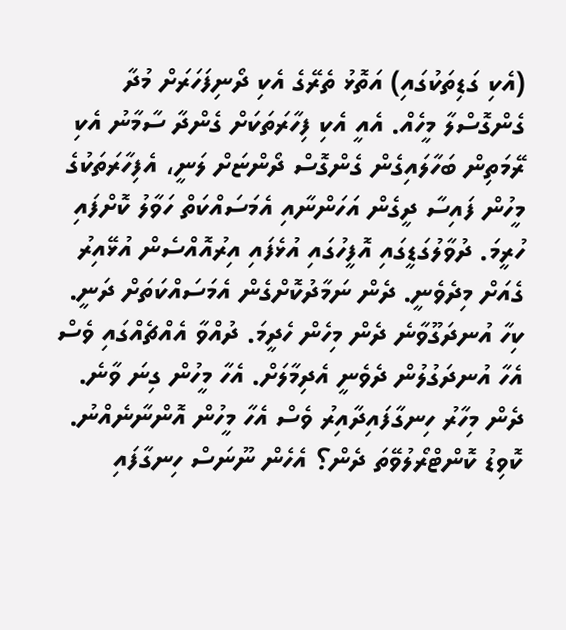(އެކި ގަޑިތަކުގައި) އަތޮޅު ތެރޭގެ އެކި ދޯނިފަހަރަށް މުދާ ގެންގޮސްލާ މީހެއް. އެއީ އެކި ފިހާރަތަކަށް ގެންދާ ސާމާނު އެކި ރޭމަތިން ބަހާލައިގެން ގެންގޮސް ދޯންޏަށް ލަނީ، އެފިހާރަތަކުގެ މީހުން ފައިސާ ދީގެން އަހަންނާއި އެމަސައްކަތް ހަވާލު ކޮށްފައި ހުރީމަ. ދުވާލުގަޑީގައި އޮފީހުގައި އުޅެފައި އިރުއޮއްސެން އުޅޭއިރު ގެއަށް މިދެވެނީ. ދެން ނަމާދުކޮށްގެން އެމަސައްކަތަށް ދަނީ. ކިހާ އުނދަގޫވާނެ ދެން މިހެން ހެދީމަ. ދުއްވާ އެއްޗެއްގައި ވެސް އެހާ އުނދަގުލުން ދެވެނީ އެދިމާލަށް. އެހާ މީހުން ގިނަ ވާނެ. ދެން މިހާރު ހިނގާފައިދާއިރު ވެސް އެހާ މީހުން އޮންނާނެއްނު. ކޮވިޑު ކޮންޓްރޯލުވޭތަ ދެން؟ އެހެން ނޫނަސް ހިނގާފައި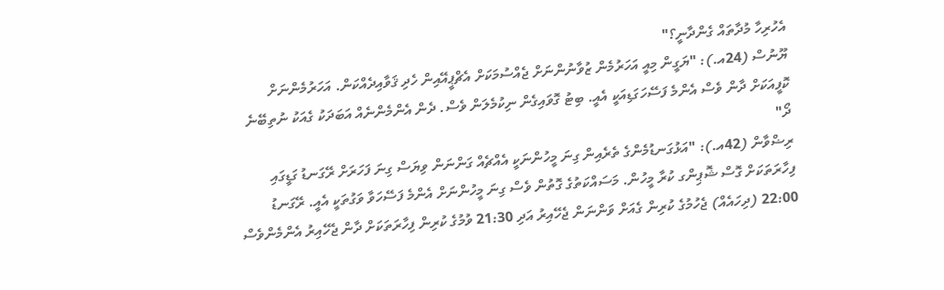އެހުރިހާ މުދާތައް ގެންދާނީ؟"
ޔޫނުސް (24އ.): "ޔަގީން މިއީ އަހަރުމެން ޒުވާނުންނަށް ޖެއްސުމަކަށް އެޗްޕީއޭއިން ހެދި ޤަވާއިދެއްކަން. އަހަރުމެންނަށް ކޮފީއަކަށް ދާން ވެސް އެންމެ ފަސޭހަގަޑިއަކީ އެއީ. ބިޓު ގޮވައިގެން ނިކުމެލަން ވެސް. ދެން އެންމެންނެއް އަބަދަކު ގެއަކު ނުތިބޭނެ ދޯ"
ރިޟްވާން (42އ.): "އަޅުގަނޑުމެންގެ ތެރެއިން ގިނަ މީހުންނަކީ އެއްޗެއް ގަންނަން ވިޔަސް ގިނަ ފަހަރަށް ރޭގަނޑު ގަޑީގައި ފިހާރަތަކަށް ގޮސް ޝޮޕިންގ ކުރާ މީހުން. މަސައްކަތުގެ ގޮތުން ވެސް ގިނަ މީހުންނަށް އެންމެ ފަސޭހަވާ ވަގުތަކީ އެއީ. ރޭގަނޑު 22:00 (ދިހައެއް) ޖެހުމުގެ ކުރިން ގެއަށް ވަންނަން ޖެހޭއިރު އަދި 21:30 ވުމުގެ ކުރިން ފިހާރަތަކަށް ދާން ޖެހޭއިރު އެންމެންވެސް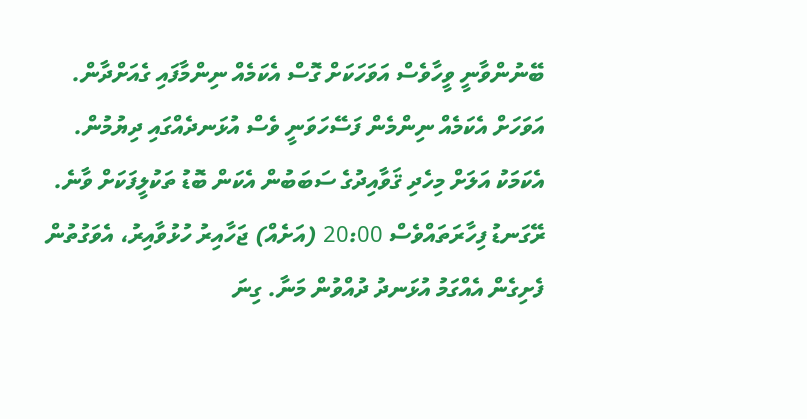ބޭނުންވާނީ ވީހާވެސް އަވަހަކަށް ގޮސް އެކަމެއް ނިންމާފައި ގެއަށްދާން. އަވަހަށް އެކަމެއް ނިންމެން ފަސޭހަވަނީ ވެސް އުޅަނދެއްގައި ދިޔުމުން.
އެކަމަކު އަލަށް މިހެދި ޤަވާއިދުގެ ސަބަބުން އެކަން ބޮޑު ތަކުލީފަކަށް ވާނެ. ރޭގަނޑު ފިހާރަތައްވެސް 20:00 (އަށެއް) ޖަހާއިރު ހުޅުވާއިރު، އެވަގުތުން ފެށިގެން އެއްގަމު އުޅަނދު ދުއްވުން މަނާ. ގިނަ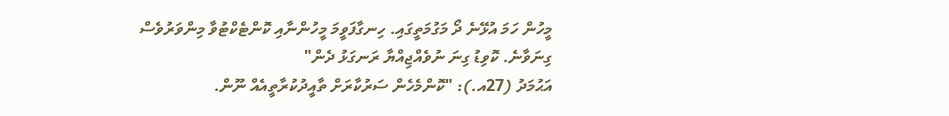މީހުން ހަމަ އުޅޭނެ ދޯ މަގުމަތީގައި. ހިނގާފަވީމަ މީހުންނާއި ކޮންޓެކްޓުވާ މިންވަރުވެސް ގިނަވާނެ. ކޮވިޑު ގިނަ ނުވެއްޖިއްޔާ ރަނގަޅު ދެން"
އަޙުމަދު (27އ.): "ކޮންމެހެން ސަރުކާރަށް ތާއީދުކުރާތީއެއް ނޫން.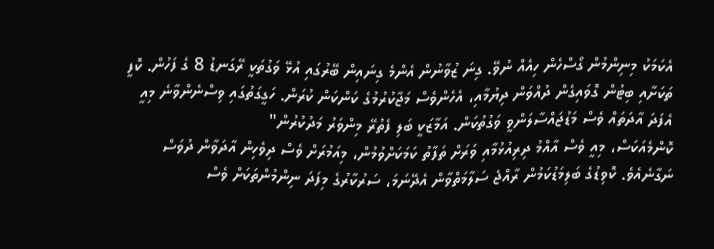އެކަމަކު މިނިންމުން ގޯސްހެން ހިއެއް ނުވޭ. ގިނަ ޒުވާނުން އެންމެ ގިނައިން ބޭރުގައި އުޅޭ ވަގުތަކީ ރޭގަނޑު 8 ގެ ފަހުން. ކޮފީ ތަކަށާއި ބިޓުން ގޮވައިގެން ދުއްވަން ދިޔުމާއި، އެހެންވެސް މަޖާކުރުމުގެ ކަންކަން ކުރަން. ހަގީގަތުގައި ވިސްނެންވާނެ މިއީ އެފަދަ އާދަތައް ވެސް މަޑުޖައްސާލަންވީ ވަގުތުކަން. އަމާޒަކީ ބަލި ފެތުރޭ މިންވަރު މަދުކުރުން"
ކޮންމެއަކަސް، މިއީ ވެސް އާއްމު ދިރިއުޅުމާއި ވަރަށް ތަފާތު ކަމަކަށްވުމުން، މިއަމުރަށް ވެސް ދިވެހިން އާދަވާން ދުވަސް ނަގާނެއެވެ. ކޮވިޑުގެ ބަލިމަޑުކަމުން ރާއްޖެ ސަލާމަތްވާން އެދޭނަމަ، ސަރުކާރުގެ މިފަދަ ނިންމުންތަކަށް ވެސް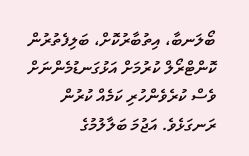ބޯލަނބާ، އިތުބާރުކޮށް، ބަލިފެތުރުން ކޮންޓްރޯލް ކުރުމަށް އަޅުގަނޑުމެންނަށް ވެސް ކުރެވެންހުރި ކަމެއް ކުރުން ރަނގަޅެވެ. އަޖުމަ ބަލާލުމުގެ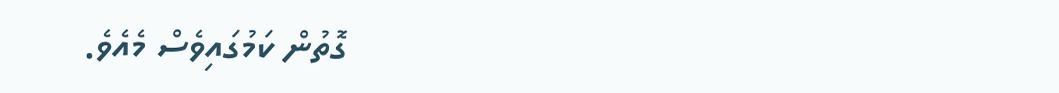ގޮތުން ކަމުގައިވެސް މެއެވެ.